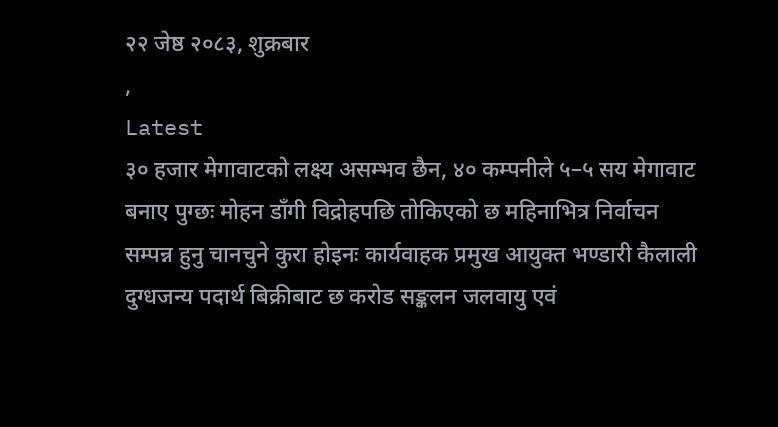२२ जेष्ठ २०८३, शुक्रबार
,
Latest
३० हजार मेगावाटको लक्ष्य असम्भव छैन, ४० कम्पनीले ५–५ सय मेगावाट बनाए पुग्छः मोहन डाँगी विद्रोहपछि तोकिएको छ महिनाभित्र निर्वाचन सम्पन्न हुनु चानचुने कुरा होइनः कार्यवाहक प्रमुख आयुक्त भण्डारी कैलाली दुग्धजन्य पदार्थ बिक्रीबाट छ करोड सङ्कलन जलवायु एवं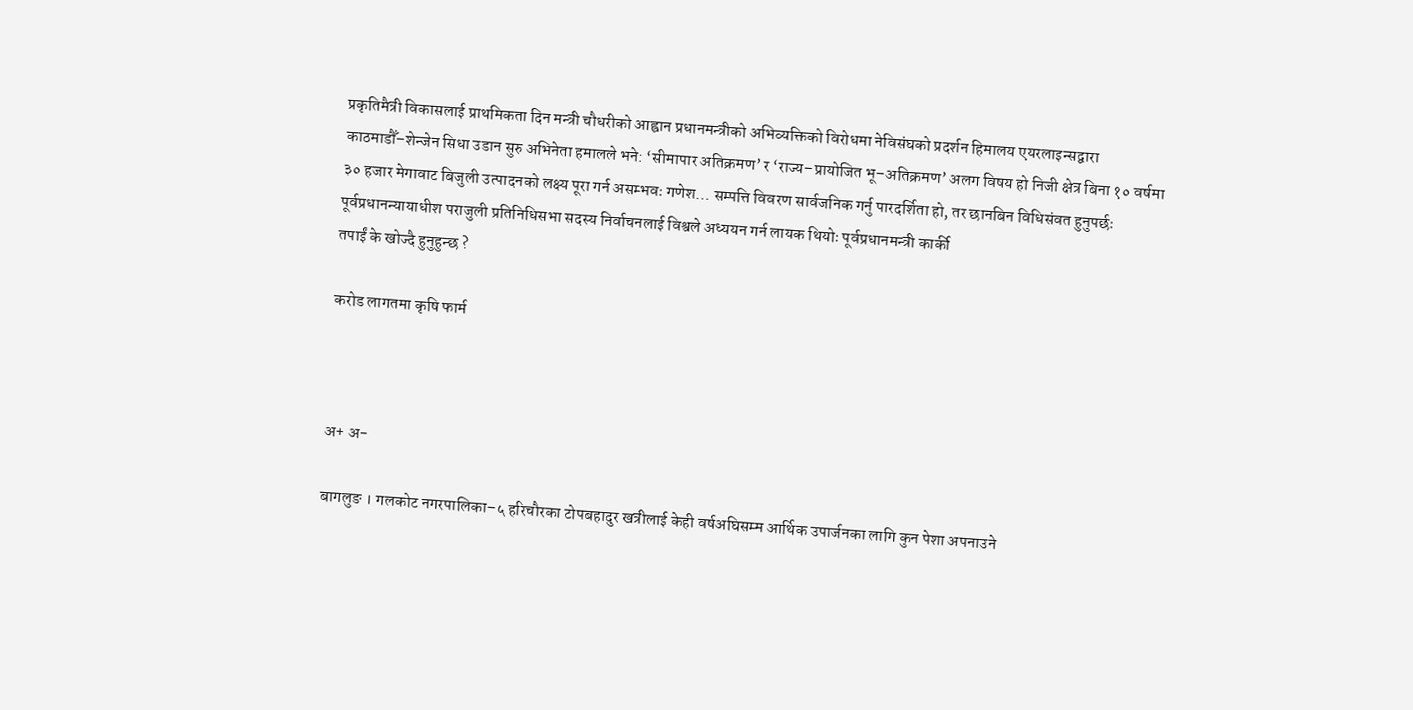प्रकृतिमैत्री विकासलाई प्राथमिकता दिन मन्त्री चौधरीको आह्वान प्रधानमन्त्रीको अभिव्यक्तिको विरोधमा नेविसंघको प्रदर्शन हिमालय एयरलाइन्सद्वारा काठमाडौँ–शेन्जेन सिधा उडान सुरु अभिनेता हमालले भने: ‘सीमापार अतिक्रमण’ र ‘राज्य–प्रायोजित भू–अतिक्रमण’ अलग विषय हो निजी क्षेत्र बिना १० वर्षमा ३० हजार मेगावाट बिजुली उत्पादनको लक्ष्य पूरा गर्न असम्भवः गणेश… सम्पत्ति विवरण सार्वजनिक गर्नु पारदर्शिता हो, तर छानबिन विधिसंवत हुनुपर्छः पूर्वप्रधानन्यायाधीश पराजुली प्रतिनिधिसभा सदस्य निर्वाचनलाई विश्वले अध्ययन गर्न लायक थियोः पूर्वप्रधानमन्त्री कार्की
तपाईं के खोज्दै हुनुहुन्छ ?

करोड लागतमा कृषि फार्म



अ+ अ-

बागलुङ । गलकोट नगरपालिका–५ हरिचौरका टोपबहादुर खत्रीलाई केही वर्षअघिसम्म आर्थिक उपार्जनका लागि कुन पेशा अपनाउने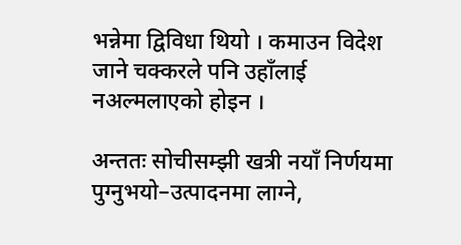भन्नेमा द्विविधा थियो । कमाउन विदेश जाने चक्करले पनि उहाँलाई नअल्मलाएको होइन ।

अन्ततः सोचीसम्झी खत्री नयाँ निर्णयमा पुग्नुभयो–उत्पादनमा लाग्ने,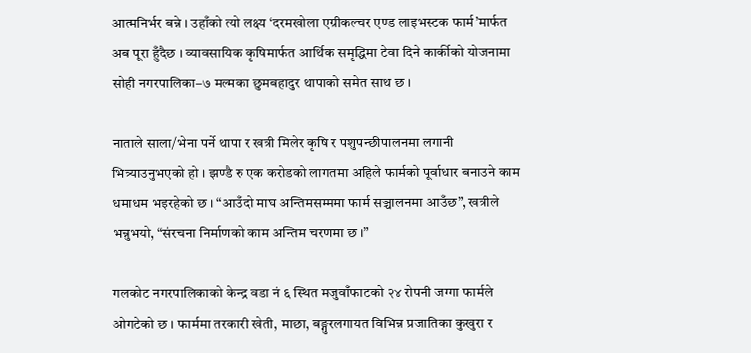आत्मनिर्भर बन्ने । उहाँको त्यो लक्ष्य ‘दरमखोला एग्रीकल्चर एण्ड लाइभस्टक फार्म’मार्फत अब पूरा हुँदैछ । व्यावसायिक कृषिमार्फत आर्थिक समृद्धिमा टेवा दिने कार्कीको योजनामा सोही नगरपालिका–७ मल्मका छुमबहादुर थापाको समेत साथ छ ।

नाताले साला/भेना पर्ने थापा र खत्री मिलेर कृषि र पशुपन्छीपालनमा लगानी भित्र्याउनुभएको हो । झण्डै रु एक करोडको लागतमा अहिले फार्मको पूर्वाधार बनाउने काम धमाधम भइरहेको छ । “आउँदो माघ अन्तिमसम्ममा फार्म सञ्चालनमा आउँछ”, खत्रीले भन्नुभयो, “संरचना निर्माणको काम अन्तिम चरणमा छ ।”

गलकोट नगरपालिकाको केन्द्र वडा नं ६ स्थित मजुवाँफाटको २४ रोपनी जग्गा फार्मले ओगटेको छ । फार्ममा तरकारी खेती, माछा, बङ्गुरलगायत विभिन्न प्रजातिका कुखुरा र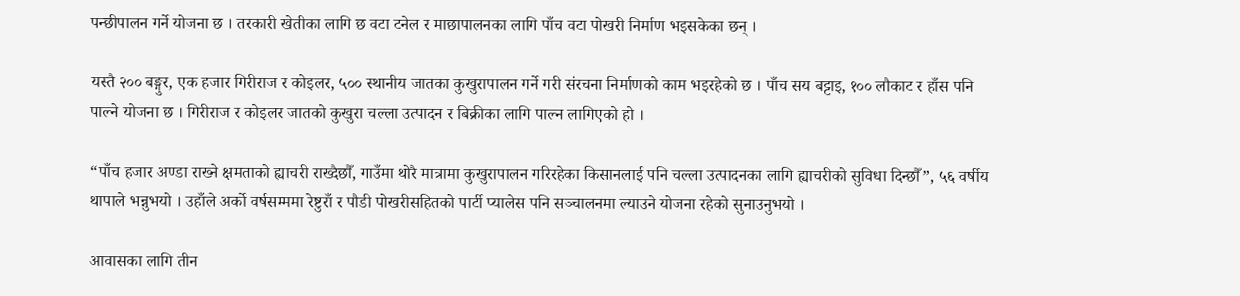पन्छीपालन गर्ने योजना छ । तरकारी खेतीका लागि छ वटा टनेल र माछापालनका लागि पाँच वटा पोखरी निर्माण भइसकेका छन् ।

यस्तै २०० बङ्गुर, एक हजार गिरीराज र कोइलर, ५०० स्थानीय जातका कुखुरापालन गर्ने गरी संरचना निर्माणको काम भइरहेको छ । पाँच सय बट्टाइ, १०० लौकाट र हाँस पनि पाल्ने योजना छ । गिरीराज र कोइलर जातको कुखुरा चल्ला उत्पादन र बिक्रीका लागि पाल्न लागिएको हो ।

“पाँच हजार अण्डा राख्ने क्षमताको ह्याचरी राख्दैछौँ, गाउँमा थोरै मात्रामा कुखुरापालन गरिरहेका किसानलाई पनि चल्ला उत्पादनका लागि ह्याचरीको सुविधा दिन्छौँ”, ५६ वर्षीय थापाले भन्नुभयो । उहाँले अर्को वर्षसम्ममा रेष्टुराँ र पौडी पोखरीसहितको पार्टी प्यालेस पनि सञ्चालनमा ल्याउने योजना रहेको सुनाउनुभयो ।

आवासका लागि तीन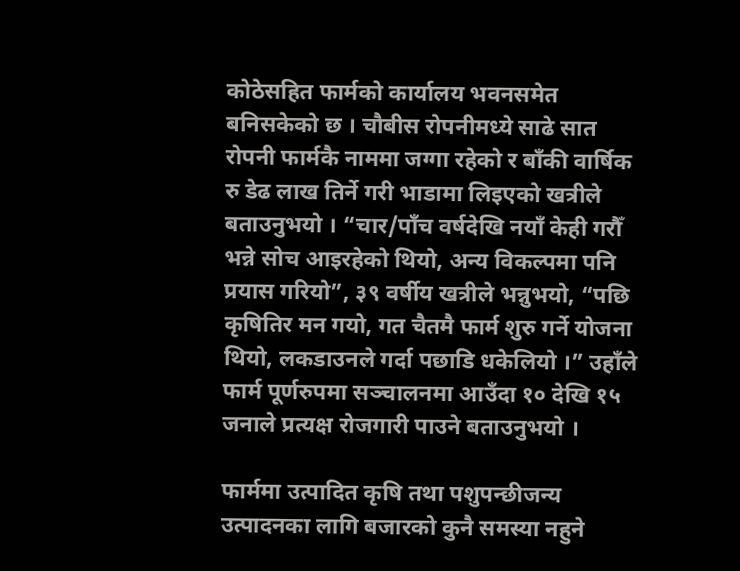कोठेसहित फार्मको कार्यालय भवनसमेत बनिसकेको छ । चौबीस रोपनीमध्ये साढे सात रोपनी फार्मकै नाममा जग्गा रहेको र बाँकी वार्षिक रु डेढ लाख तिर्ने गरी भाडामा लिइएको खत्रीले बताउनुभयो । “चार/पाँच वर्षदेखि नयाँ केही गरौँ भन्ने सोच आइरहेको थियो, अन्य विकल्पमा पनि प्रयास गरियो”, ३९ वर्षीय खत्रीले भन्नुभयो, “पछि कृषितिर मन गयो, गत चैतमै फार्म शुरु गर्ने योजना थियो, लकडाउनले गर्दा पछाडि धकेलियो ।” उहाँले फार्म पूर्णरुपमा सञ्चालनमा आउँदा १० देखि १५ जनाले प्रत्यक्ष रोजगारी पाउने बताउनुभयो ।

फार्ममा उत्पादित कृषि तथा पशुपन्छीजन्य उत्पादनका लागि बजारको कुनै समस्या नहुने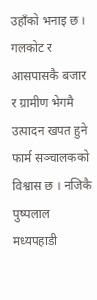उहाँको भनाइ छ । गलकोट र आसपासकै बजार र ग्रामीण भेगमै उत्पादन खपत हुने फार्म सञ्चालकको विश्वास छ । नजिकै पुष्पलाल मध्यपहाडी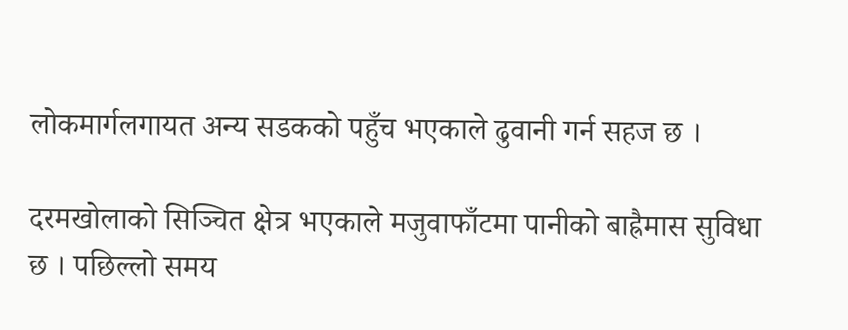लोकमार्गलगायत अन्य सडकको पहुँच भएकाले ढुवानी गर्न सहज छ ।

दरमखोलाको सिञ्चित क्षेत्र भएकाले मजुवाफाँटमा पानीको बाह्रैमास सुविधा छ । पछिल्लो समय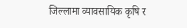जिल्लामा व्यावसायिक कृषि र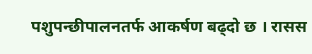पशुपन्छीपालनतर्फ आकर्षण बढ्दो छ । रासस